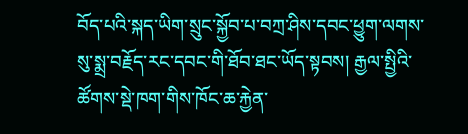བོད་པའི་སྐད་ཡིག་སྲུང་སྐྱོབ་པ་བཀྲ་ཤིས་དབང་ཕྱུག་ལགས་སུ་སྨྲ་བརྗོད་རང་དབང་གི་ཐོབ་ཐང་ཡོད་སྟབས། རྒྱལ་སྤྱིའི་ཚོགས་སྡེ་ཁག་གིས་ཁོང་ཆ་རྐྱེན་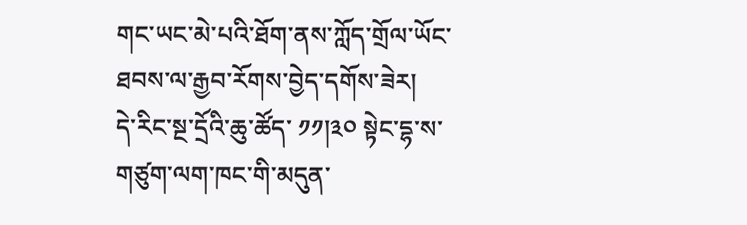གང་ཡང་མེ་པའི་ཐོག་ནས་ཀློད་གྲོལ་ཡོང་ཐབས་ལ་རྒྱབ་རོགས་བྱེད་དགོས་ཟེར།
དེ་རིང་སྔ་དྲོའི་ཆུ་ཚོད་ ༡༡།༣༠ སྟེང་དྷ་ས་གཙུག་ལག་ཁང་གི་མདུན་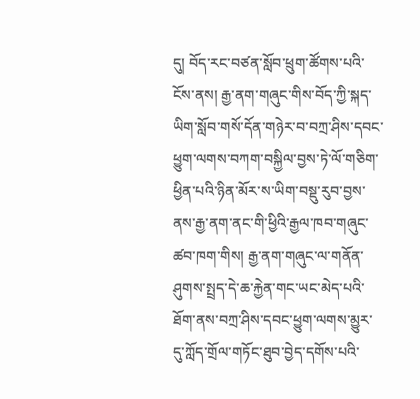དུ། བོད་རང་བཙན་སློབ་ཕྲུག་ཚོགས་པའི་ངོས་ནས། རྒྱ་ནག་གཞུང་གིས་བོད་ཀྱི་སྐད་ཡིག་སློབ་གསོ་དོན་གཉེར་བ་བཀྲ་ཤིས་དབང་ཕྱུག་ལགས་བཀག་བསྐྱིལ་བྱས་ཏེ་ལོ་གཅིག་ཕྱིན་པའི་ཉིན་མོར་ས་ཡིག་བསྡུ་རུབ་བྱས་ནས་རྒྱ་ནག་ནང་གི་ཕྱིའི་རྒྱལ་ཁབ་གཞུང་ཚབ་ཁག་གིས། རྒྱ་ནག་གཞུང་ལ་གནོན་ཤུགས་སྤྲད་དེ་ཆ་རྐྱེན་གང་ཡང་མེད་པའི་ཐོག་ནས་བཀྲ་ཤིས་དབང་ཕྱུག་ལགས་མྱུར་དུ་ཀློད་གྲོལ་གཏོང་ཐུབ་བྱེད་དགོས་པའི་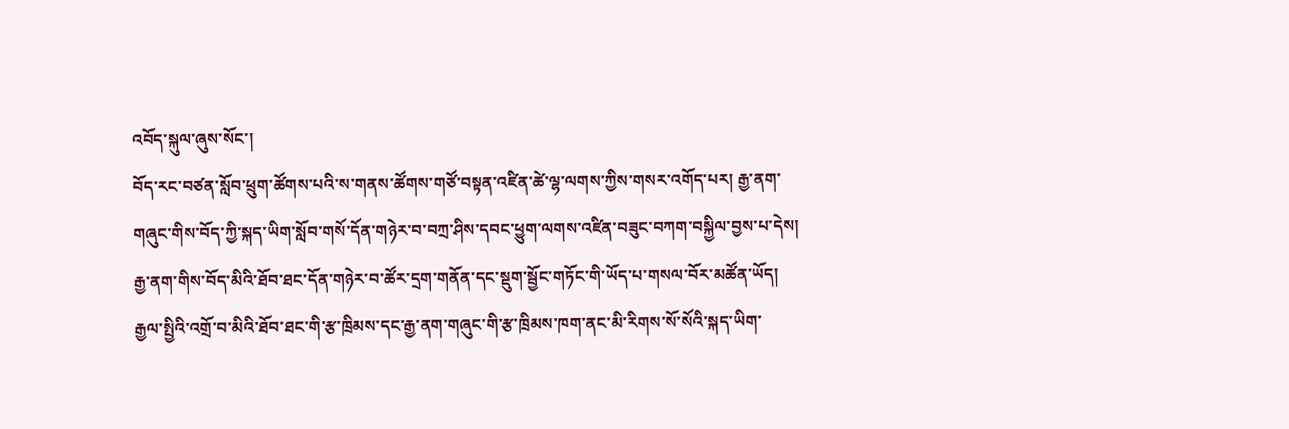འབོད་སྐུལ་ཞུས་སོང་།
བོད་རང་བཙན་སློབ་ཕྲུག་ཚོགས་པའི་ས་གནས་ཚོགས་གཙོ་བསྟན་འཛིན་ཚེ་ལྷ་ལགས་ཀྱིས་གསར་འགོད་པར། རྒྱ་ནག་གཞུང་གིས་བོད་ཀྱི་སྐད་ཡིག་སློབ་གསོ་དོན་གཉེར་བ་བཀྲ་ཤིས་དབང་ཕྱུག་ལགས་འཛིན་བཟུང་བཀག་བསྐྱིལ་བྱས་པ་དེས། རྒྱ་ནག་གིས་བོད་མིའི་ཐོབ་ཐང་དོན་གཉེར་བ་ཚོར་དྲག་གནོན་དང་སྡུག་སྦྱོང་གཏོང་གི་ཡོད་པ་གསལ་བོར་མཚོན་ཡོད། རྒྱལ་སྤྱིའི་འགྲོ་བ་མིའི་ཐོབ་ཐང་གི་རྩ་ཁྲིམས་དང་རྒྱ་ནག་གཞུང་གི་རྩ་ཁྲིམས་ཁག་ནང་མི་རིགས་སོ་སོའི་སྐད་ཡིག་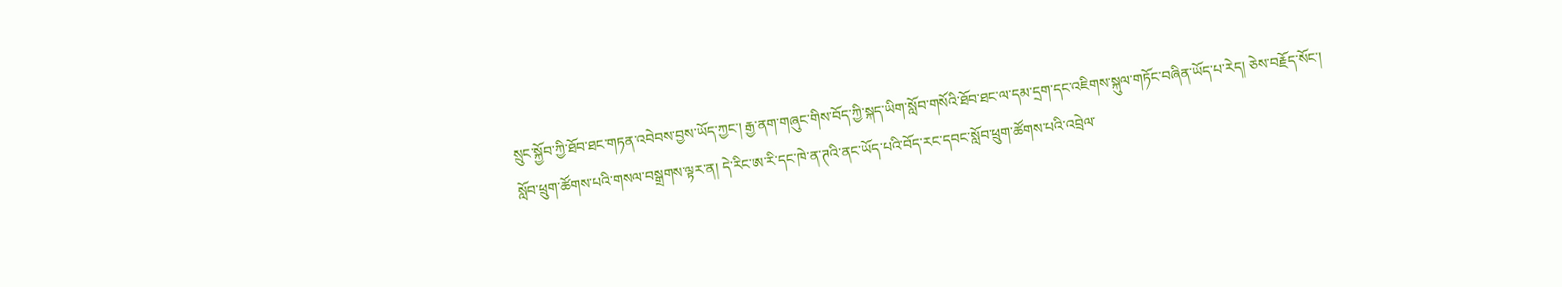སྲུང་སྐྱོབ་ཀྱི་ཐོབ་ཐང་གཏན་འབེབས་བྱས་ཡོད་ཀྱང་། རྒྱ་ནག་གཞུང་གིས་བོད་ཀྱི་སྐད་ཡིག་སློབ་གསོའི་ཐོབ་ཐང་ལ་དམ་དྲག་དང་འཇིགས་སྐུལ་གཏོང་བཞིན་ཡོད་པ་རེད། ཅེས་བརྗོད་སོང་།
སློབ་ཕྲུག་ཚོགས་པའི་གསལ་བསྒྲགས་ལྟར་ན། དེ་རིང་ཨ་རི་དང་ཁེ་ན་ཊའི་ནང་ཡོད་པའི་བོད་རང་དབང་སློབ་ཕྲུག་ཚོགས་པའི་འབྲེལ་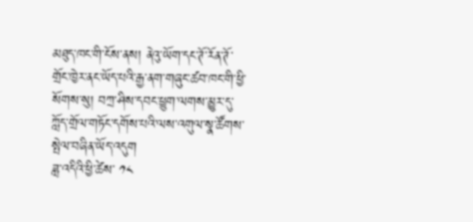མཐུད་ཁང་གི་ངོས་ནས། ནེའུ་ཡོག་དང་ཊོ་རོན་ཊོ་གྲོང་ཁྱེར་ནང་ཡོད་པའི་རྒྱ་ནག་གཞུང་ཚབ་ཁང་གི་ཕྱི་སོགས་སུ། བཀྲ་ཤིས་དབང་ཕྱུག་ལགས་མྱུར་དུ་ཀློད་གྲོལ་གཏོང་དགོས་པའི་ལས་འགུལ་སྣ་ཚོགས་སྤེལ་བཞིན་ཡོད་འདུག
ཟླ་འདིའི་ཕྱི་ཚེས་ ༡༨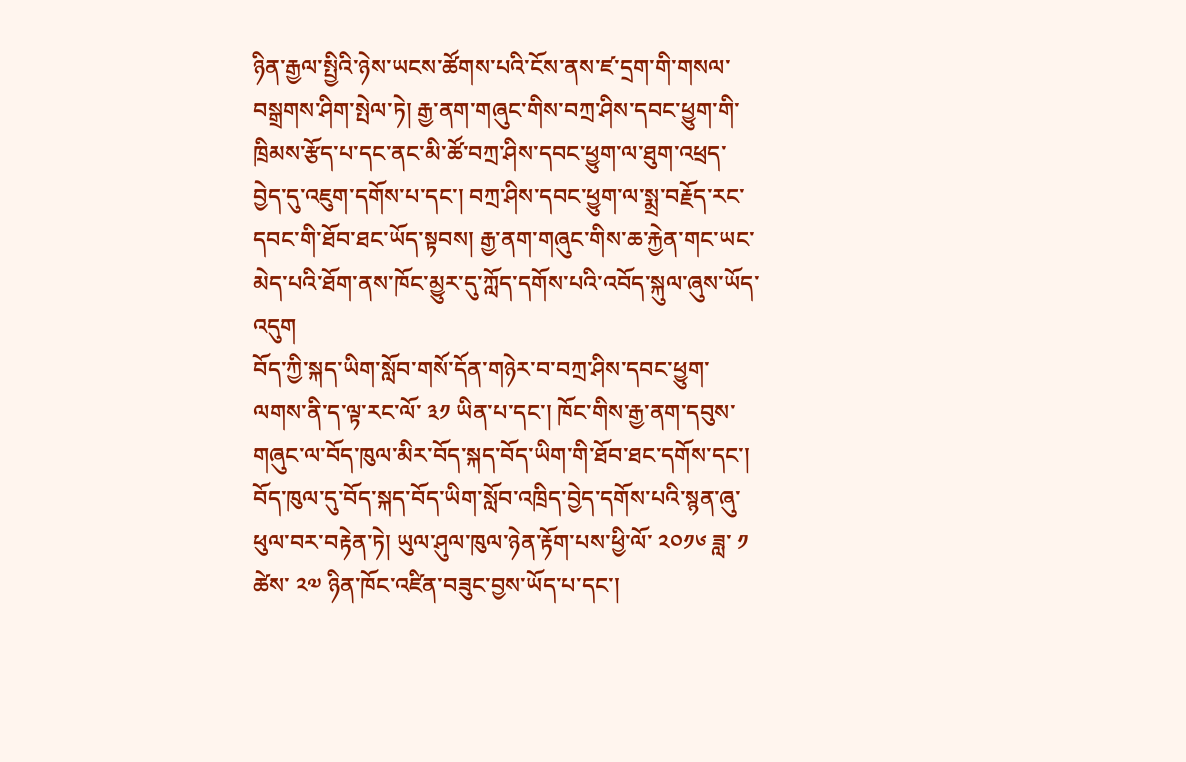ཉིན་རྒྱལ་སྤྱིའི་ཉེས་ཡངས་ཚོགས་པའི་ངོས་ནས་ཛ་དྲག་གི་གསལ་བསྒྲགས་ཤིག་སྤེལ་ཏེ། རྒྱ་ནག་གཞུང་གིས་བཀྲ་ཤིས་དབང་ཕྱུག་གི་ཁྲིམས་རྩོད་པ་དང་ནང་མི་ཚོ་བཀྲ་ཤིས་དབང་ཕྱུག་ལ་ཐུག་འཕྲད་བྱེད་དུ་འཇུག་དགོས་པ་དང་། བཀྲ་ཤིས་དབང་ཕྱུག་ལ་སྨྲ་བརྗོད་རང་དབང་གི་ཐོབ་ཐང་ཡོད་སྟབས། རྒྱ་ནག་གཞུང་གིས་ཆ་རྐྱེན་གང་ཡང་མེད་པའི་ཐོག་ནས་ཁོང་མྱུར་དུ་ཀློད་དགོས་པའི་འབོད་སྐུལ་ཞུས་ཡོད་འདུག
བོད་ཀྱི་སྐད་ཡིག་སློབ་གསོ་དོན་གཉེར་བ་བཀྲ་ཤིས་དབང་ཕྱུག་ལགས་ནི་ད་ལྟ་རང་ལོ་ ༣༡ ཡིན་པ་དང་། ཁོང་གིས་རྒྱ་ནག་དབུས་གཞུང་ལ་བོད་ཁུལ་མིར་བོད་སྐད་བོད་ཡིག་གི་ཐོབ་ཐང་དགོས་དང་། བོད་ཁུལ་དུ་བོད་སྐད་བོད་ཡིག་སློབ་འཁྲིད་བྱེད་དགོས་པའི་སྙན་ཞུ་ཕུལ་བར་བརྟེན་ཏེ། ཡུལ་ཤུལ་ཁུལ་ཉེན་རྟོག་པས་ཕྱི་ལོ་ ༢༠༡༦ ཟླ་ ༡ ཚེས་ ༢༧ ཉིན་ཁོང་འཛིན་བཟུང་བྱས་ཡོད་པ་དང་།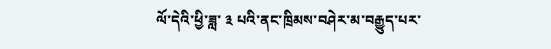ལོ་དེའི་ཕྱི་ཟླ་ ༣ པའི་ནང་ཁྲིམས་བཤེར་མ་བརྒྱུད་པར་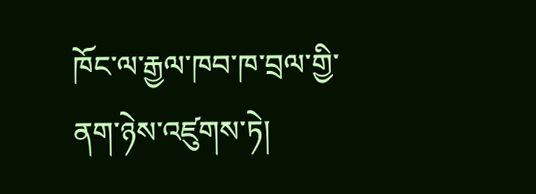ཁོང་ལ་རྒྱལ་ཁབ་ཁ་བྲལ་གྱི་ནག་ཉེས་འཛུགས་ཏེ།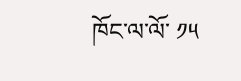ཁོང་ལ་ལོ་ ༡༥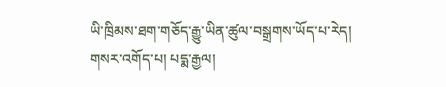ཡི་ཁྲིམས་ཐག་གཅོད་རྒྱུ་ཡིན་ཚུལ་བསྒྲགས་ཡོད་པ་རེད།
གསར་འགོད་པ། པདྨ་རྒྱལ།